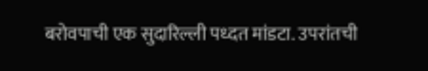बरोवपाची एक सुदारिल्ली पध्दत मांडटा. उपरांतची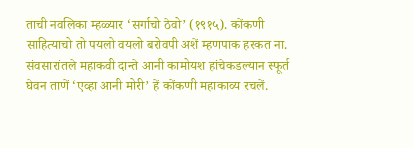ताची नवलिका म्हळ्यार ‘सर्गाचो ठेवो’ (१९१५). कोंकणी साहित्याचो तो पयलो वयलो बरोवपी अशें म्हणपाक हरकत ना. संवसारांतले महाकवी दान्ते आनी कामोयश हांचेकडल्यान स्फूर्त घेवन ताणें ‘एव्हा आनी मोरी’ हें कोंकणी महाकाव्य रचलें.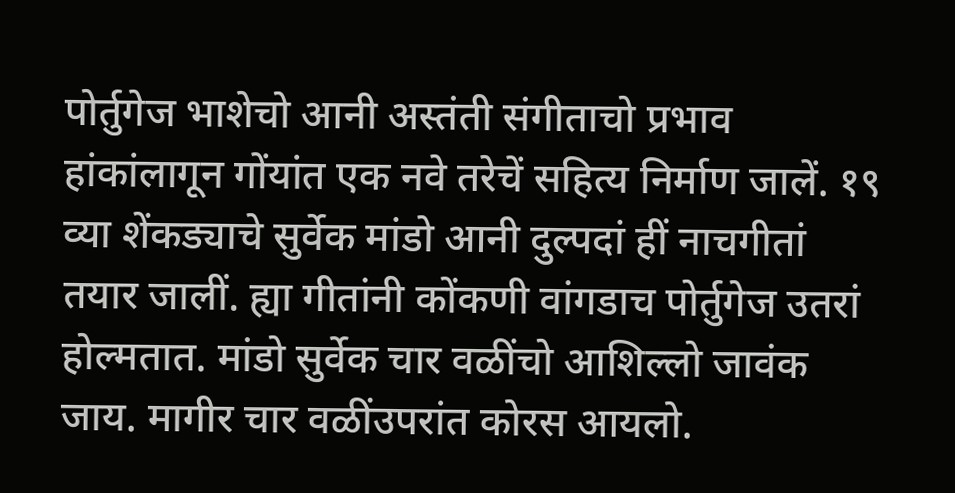पोर्तुगेज भाशेचो आनी अस्तंती संगीताचो प्रभाव हांकांलागून गोंयांत एक नवे तरेचें सहित्य निर्माण जालें. १९ व्या शेंकड्याचे सुर्वेक मांडो आनी दुल्पदां हीं नाचगीतां तयार जालीं. ह्या गीतांनी कोंकणी वांगडाच पोर्तुगेज उतरां होल्मतात. मांडो सुर्वेक चार वळींचो आशिल्लो जावंक जाय. मागीर चार वळींउपरांत कोरस आयलो.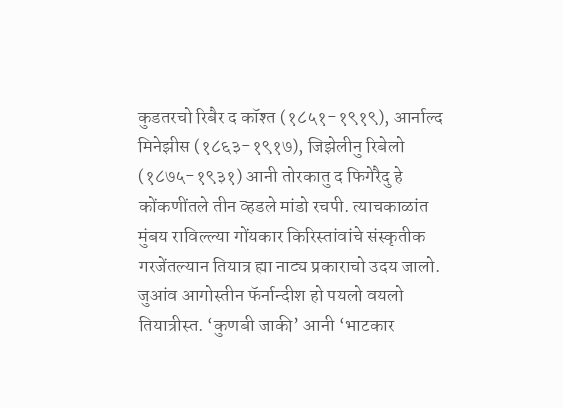कुडतरचो रिबैर द कॉश्त (१८५१-१९१९), आर्नाल्द मिनेझीस (१८६३-१९१७), जिझेलीनु रिबेलो (१८७५-१९३१) आनी तोरकातु द फिगेरैदु हे कोंकणींतले तीन व्हडले मांडो रचपी. त्याचकाळांत मुंबय राविल्ल्या गोंयकार किरिस्तांवांचे संस्कृतीक गरजेंतल्यान तियात्र ह्या नाट्य प्रकाराचो उदय जालो. जुआंव आगोस्तीन फॅर्नान्दीश हो पयलो वयलो तियात्रीस्त. ‘कुणबी जाकी’ आनी ‘भाटकार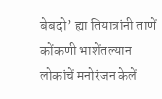बेबदो’ ह्या तियात्रांनी ताणें कोंकणी भाशेंतल्यान लोकांचें मनोरंजन केलें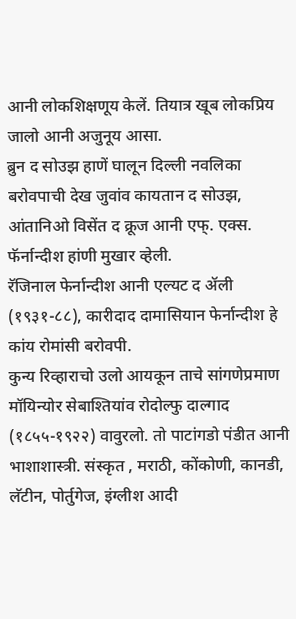आनी लोकशिक्षणूय केलें. तियात्र खूब लोकप्रिय जालो आनी अजुनूय आसा.
ब्रुन द सोउझ हाणें घालून दिल्ली नवलिका बरोवपाची देख जुवांव कायतान द सोउझ, आंतानिओ विसेंत द क्रूज आनी एफ्. एक्स. फॅर्नान्दीश हांणी मुखार व्हेली.
रॅजिनाल फेर्नान्दीश आनी एल्यट द ॲली (१९३१-८८), कारीदाद दामासियान फेर्नान्दीश हे कांय रोमांसी बरोवपी.
कुन्य रिव्हाराचो उलो आयकून ताचे सांगणेप्रमाण मॉयिन्योर सेबाश्तियांव रोदोल्फु दाल्गाद (१८५५-१९२२) वावुरलो. तो पाटांगडो पंडीत आनी भाशाशास्त्री. संस्कृत , मराठी, कोंकोणी, कानडी, लॅटीन, पोर्तुगेज, इंग्लीश आदी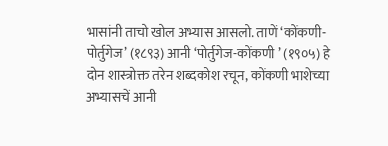भासांनी ताचो खोल अभ्यास आसलो. ताणें ‘कोंकणी-पोर्तुगेज’ (१८९३) आनी ‘पोर्तुगेज-कोंकणी ’ (१९०५) हे दोन शास्त्रोक्त तरेन शब्दकोश रचून, कोंकणी भाशेच्या अभ्यासचें आनी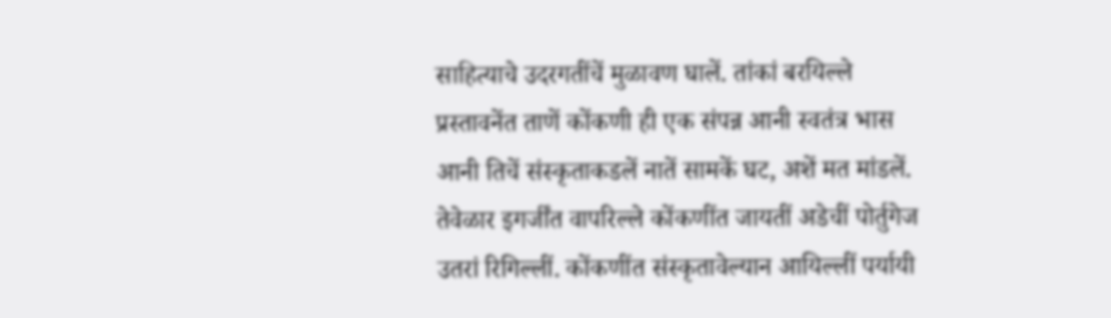साहित्याचे उदरगतींचें मुळावण घालें. तांकां बरयिल्ले प्रस्तावनेंत ताणें कोंकणी ही एक संपन्न आनी स्वतंत्र भास आनी तिचें संस्कृताकडलें नातें सामकें घट, अशें मत मांडलें. तेवेळार इगर्जींत वापरिल्ले कोंकणींत जायतीं अडेचीं पोर्तुगेज उतरां रिगिल्लीं. कोंकणींत संस्कृतावेल्यान आयिल्लीं पर्यायी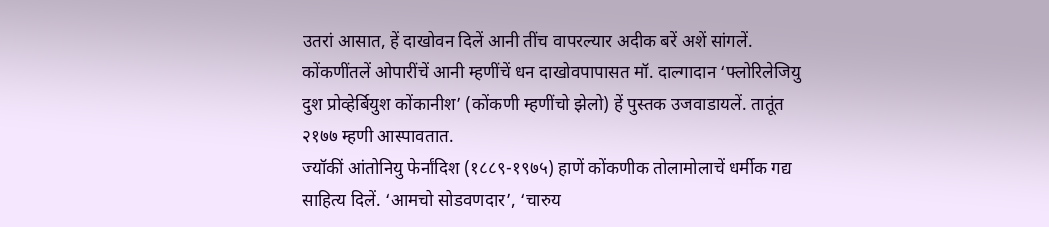उतरां आसात, हें दाखोवन दिलें आनी तींच वापरल्यार अदीक बरें अशें सांगलें. कोंकणींतलें ओपारींचें आनी म्हणींचें धन दाखोवपापासत मॉ. दाल्गादान ‘फ्लोरिलेजियु दुश प्रोव्हेर्बियुश कोंकानीश’ (कोंकणी म्हणींचो झेलो) हें पुस्तक उजवाडायलें. तातूंत २१७७ म्हणी आस्पावतात.
ज्यॉकीं आंतोनियु फेर्नांदिश (१८८९-१९७५) हाणें कोंकणीक तोलामोलाचें धर्मीक गद्य साहित्य दिलें. ‘आमचो सोडवणदार’, ‘चारुय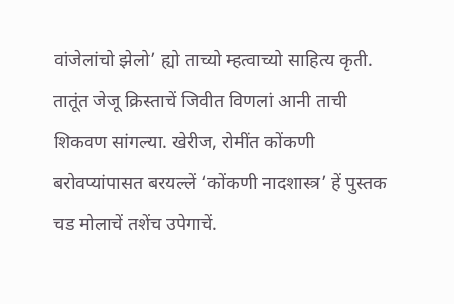वांजेलांचो झेलो’ ह्यो ताच्यो म्हत्वाच्यो साहित्य कृती. तातूंत जेजू क्रिस्ताचें जिवीत विणलां आनी ताची शिकवण सांगल्या. खेरीज, रोमींत कोंकणी बरोवप्यांपासत बरयल्लें ‘कोंकणी नादशास्त्र’ हें पुस्तक चड मोलाचें तशेंच उपेगाचें.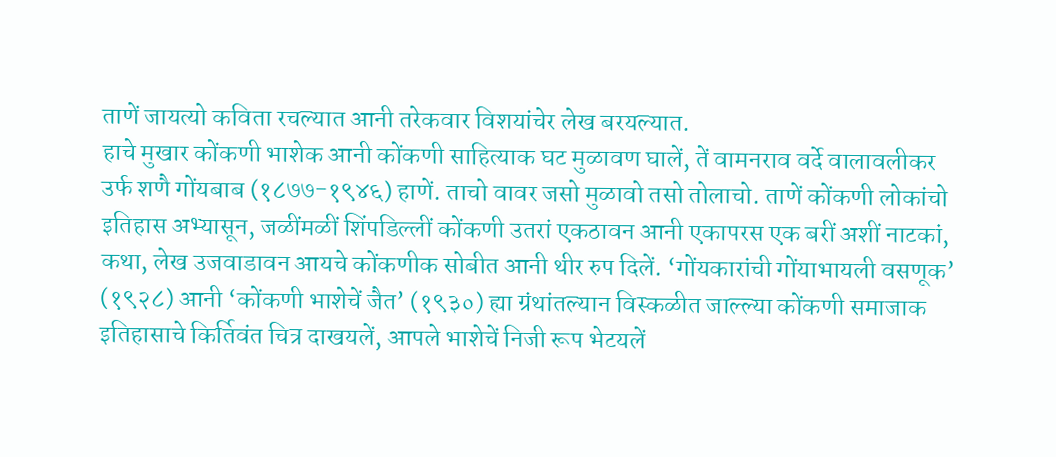ताणें जायत्यो कविता रचल्यात आनी तरेकवार विशयांचेर लेख बरयल्यात.
हाचे मुखार कोंकणी भाशेक आनी कोंकणी साहित्याक घट मुळावण घालें, तें वामनराव वर्दे वालावलीकर उर्फ शणै गोंयबाब (१८७७-१९४६) हाणें. ताचो वावर जसो मुळावो तसो तोलाचो. ताणें कोंकणी लोकांचो इतिहास अभ्यासून, जळींमळीं शिंपडिल्लीं कोंकणी उतरां एकठावन आनी एकापरस एक बरीं अशीं नाटकां, कथा, लेख उजवाडावन आयचे कोंकणीक सोबीत आनी थीर रुप दिलें. ‘गोंयकारांची गोंयाभायली वसणूक’ (१९२८) आनी ‘कोंकणी भाशेचें जैत’ (१९३०) ह्या ग्रंथांतल्यान विस्कळीत जाल्ल्या कोंकणी समाजाक इतिहासाचे किर्तिवंत चित्र दाखयलें, आपले भाशेचें निजी रूप भेटयलें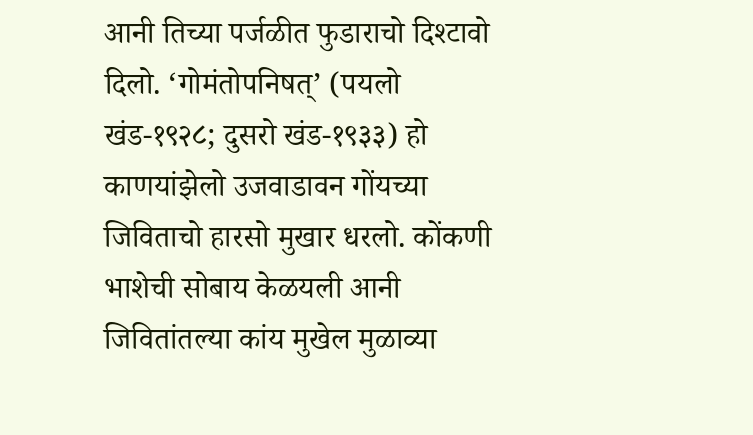आनी तिच्या पर्जळीत फुडाराचो दिश्टावो दिलो. ‘गोमंतोपनिषत्’ (पयलो खंड-१९२८; दुसरो खंड-१९३३) हो काणयांझेलो उजवाडावन गोंयच्या जिविताचो हारसो मुखार धरलो. कोंकणी भाशेची सोबाय केळयली आनी जिवितांतल्या कांय मुखेल मुळाव्या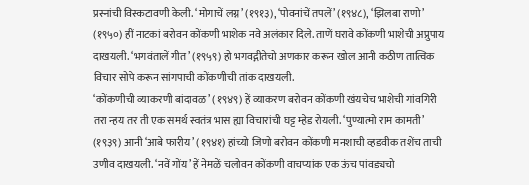प्रस्नांची विस्कटावणी केली. ‘मोगाचें लग्न’ (१९१३), ‘पोवनांचें तपलें’ (१९४८), ‘झिलबा राणो’ (१९५०) हीं नाटकां बरोवन कोंकणी भाशेक नवे अलंकार दिले. ताणें घरावे कोंकणी भाशेची अप्रुपाय दाखयली. ‘भगवंतालें गीत’ (१९५९) हो भगवद्गीतेचो अणकार करून खोल आनी कठीण तात्विक विचार सोपे करून सांगपाची कोंकणीची तांक दाखयली.
‘कोंकणीची व्याकरणी बांदावळ’ (१९४९) हें व्याकरण बरोवन कोंकणी खंयचेच भाशेची गांवगिरी तरा न्हय तर ती एक समर्थ स्वतंत्र भास ह्या विचारांची घट्ट म्हेड रोयली. ‘पुण्यात्मो राम कामती’ (१९३९) आनी ‘आबे फारीय’ (१९४१) हांच्यो जिणो बरोवन कोंकणी मनशाची व्हडवीक तशेंच ताची उणीव दाखयली. ‘नवें गोंय’ हें नेमळें चलोवन कोंकणी वाचप्यांक एक ऊंच पांवड्यचो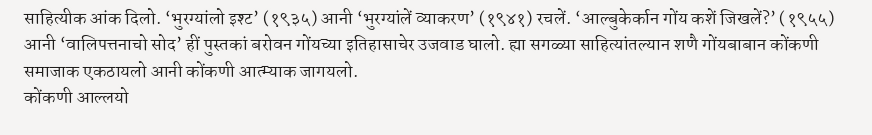साहित्यीक आंक दिलो. ‘भुरग्यांलो इश्ट’ (१९३५) आनी ‘भुरग्यांलें व्याकरण’ (१९४१) रचलें. ‘आल्बुकेर्कान गोंय कशें जिखलें?’ (१९५५) आनी ‘वालिपत्तनाचो सोद’ हीं पुस्तकां बरोवन गोंयच्या इतिहासाचेर उजवाड घालो. ह्या सगळ्या साहित्यांतल्यान शणै गोंयबाबान कोंकणी समाजाक एकठायलो आनी कोंकणी आत्म्याक जागयलो.
कोंकणी आल्लयो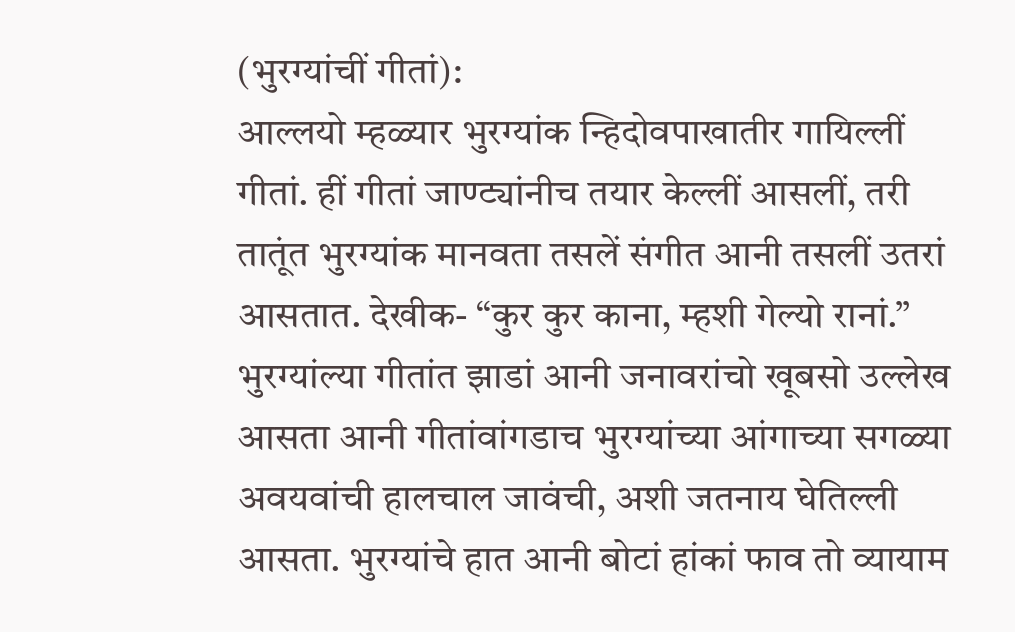(भुरग्यांचीं गीतां):
आल्लयो म्हळ्यार भुरग्यांक न्हिदोवपाखातीर गायिल्लीं गीतां. हीं गीतां जाण्ट्यांनीच तयार केल्लीं आसलीं, तरी तातूंत भुरग्यांक मानवता तसलें संगीत आनी तसलीं उतरां आसतात. देखीक- “कुर कुर काना, म्हशी गेल्यो रानां.” भुरग्यांल्या गीतांत झाडां आनी जनावरांचो खूबसो उल्लेख आसता आनी गीतांवांगडाच भुरग्यांच्या आंगाच्या सगळ्या अवयवांची हालचाल जावंची, अशी जतनाय घेतिल्ली आसता. भुरग्यांचे हात आनी बोटां हांकां फाव तो व्यायाम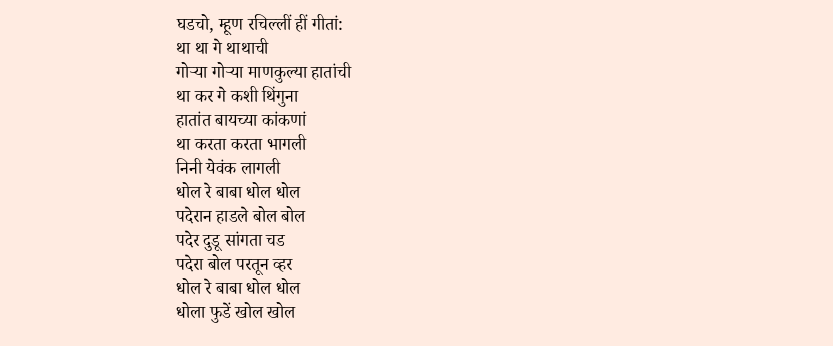घडचो, म्हूण रचिल्लीं हीं गीतां:
था था गे थाथाची
गोऱ्या गोऱ्या माणकुल्या हातांची
था कर गे कशी थिंगुना
हातांत बायच्या कांकणां
था करता करता भागली
निनी येवंक लागली
धोल रे बाबा धोल धोल
पदेरान हाडले बोल बोल
पदेर दुडू सांगता चड
पदेरा बोल परतून व्हर
धोल रे बाबा धोल धोल
धोला फुडें खोल खोल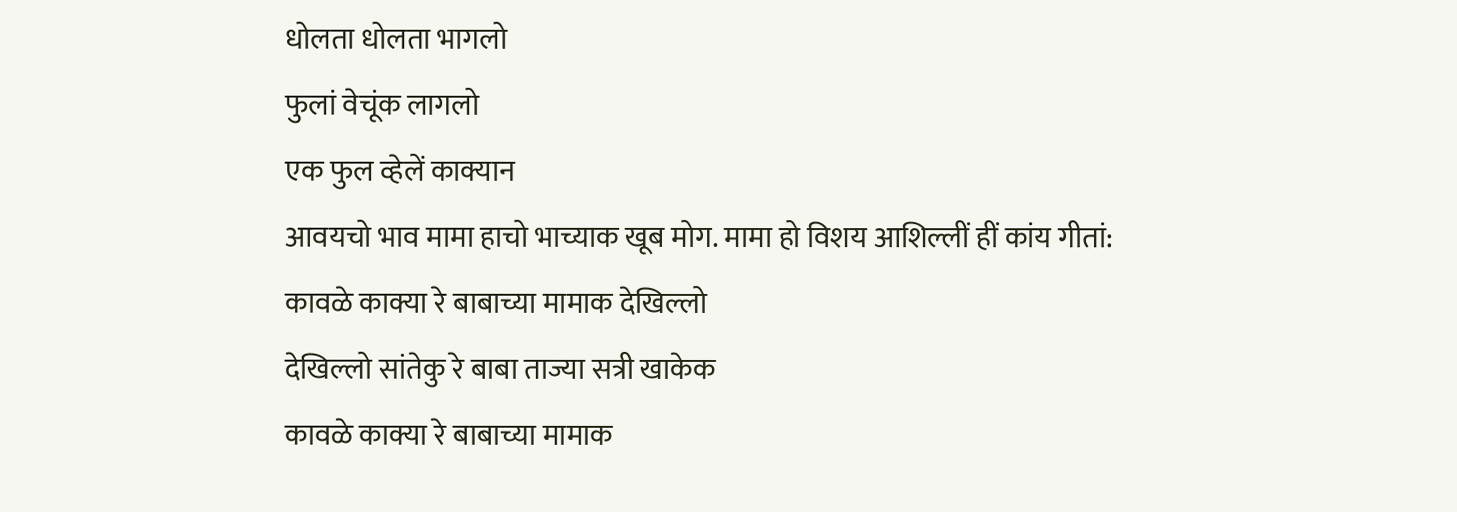धोलता धोलता भागलो
फुलां वेचूंक लागलो
एक फुल व्हेलें काक्यान
आवयचो भाव मामा हाचो भाच्याक खूब मोग. मामा हो विशय आशिल्लीं हीं कांय गीतां:
कावळे काक्या रे बाबाच्या मामाक देखिल्लो
देखिल्लो सांतेकु रे बाबा ताज्या सत्री खाकेक
कावळे काक्या रे बाबाच्या मामाक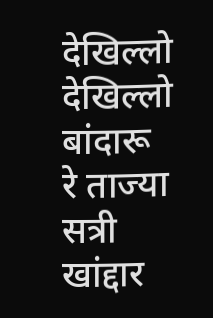देखिल्लो
देखिल्लो बांदारू रे ताज्या सत्री खांद्दार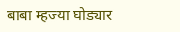बाबा म्हज्या घोड्यार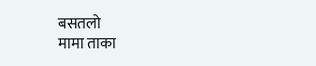बसतलो
मामा ताका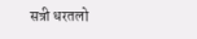सत्री धरतलो